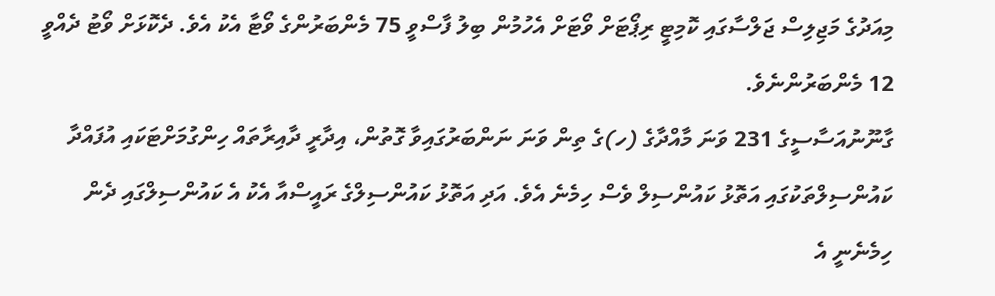މިއަދުގެ މަޖިލިސް ޖަލްސާގައި ކޮމިޓީ ރިޕޯޓަށް ވޯޓަށް އެހުމުން ބިލު ފާސްވީ 75 މެންބަރުންގެ ވޯޓާ އެކު އެވެ. ދެކޮޅަށް ވޯޓު ދެއްވީ 12 މެންބަރުންނެވެ.
ގާނޫނުއަސާސީގެ 231 ވަނަ މާއްދާގެ (ހ)ގެ ތިން ވަނަ ނަންބަރުގައިވާ ގޮތުން، އިދާރީ ދާއިރާތައް ހިންގުމަށްޓަކައި އުފައްދާ ކައުންސިލްތަކުގައި އަތޮޅު ކައުންސިލް ވެސް ހިމެނެ އެވެ. އަދި އަތޮޅު ކައުންސިލްގެ ރައީސްއާ އެކު އެ ކައުންސިލްގައި ދެން ހިމެނެނީ އެ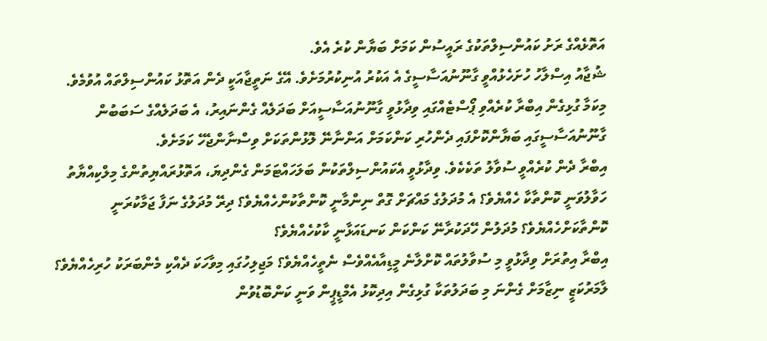އަތޮޅެއްގެ ރަށު ކައުންސިލްތަކުގެ ރައީސުން ކަމަށް ބަޔާން ކުރެ އެވެ.
ޝުޖާއު އިސްލާހު ހުށަހެޅުއްވީ ގާނޫނުއަސާސީގެ އެ އަކުރު އުނިކުރުމަށެވެ. އޭގެ ނަތީޖާއަކީ ދެން އަތޮޅު ކައުންސިލްތައް އުވުމެވެ.
މިކަމާ ގުޅިގެން އިބްރާ ކުރެއްވި ޕޯސްޓެއްގައި ވިދާޅުވީ ގާނޫނުއަސާސީއަށް ބަދަލެއް ގެންނައިރު، އެ ބަދަލެއްގެ ސަބަބުން ގާނޫނުއަސާސީގައި ބަޔާންކޮށްފައި ދެންހުރި ކަންކަމަށް އަންނާނޭ ލޮޅުންތަކަށް ވިސްނާންޖެހޭ ކަމަށެވެ.
އިބްރާ ދެން ކުރެއްވީ ސުވާލު ތަކެކެވެ. ވިދާޅުވީ އެކައުންސިލްތަކުން ބަލަހައްޓަމަން ގެންދިޔަ، އަތޮޅުރައްޔިތުންގެ މިލްކިއްޔާތު ހަވާލުވަނީ ކޮންތާކާ ހެއްޔެވެ؟ އެ މުދަލުގެ މައްޗަށް ގޮތް ނިންމާނީ ކޮންތާކުންހެއްޔެވެ؟ ދިރޭ މުދަލުގެ ނަފާ ޖަމާކުރަނީ ކޮންތާކަށްހެއްޔެވެ؟ މުދަލުން ހޭދަކުރާނޭ ކަންކަން ކަނޑައަޅާނީ ކާކުހެއްޔެވެ؟
އިބްރާ އިތުރަށް ވިދާޅުވީ މި ސުވާލުތައް ކޮށްލާނެ މީޑިއާއެއްވެސް ނެތީހެއްޔެވެ؟ މަޖިލިހުގައި މިވާހަކަ ދެއްކި މެންބަރަކު ހުރިހެއްޔެވެ؟
ލާމަރުކަޒީ ނިޒާމަށް ގެންނަ މި ބަދަލުތަކާ ގުޅިގެން އިދިކޮޅު އެމްޑީޕީން ވަނީ ކަންބޮޑުވުން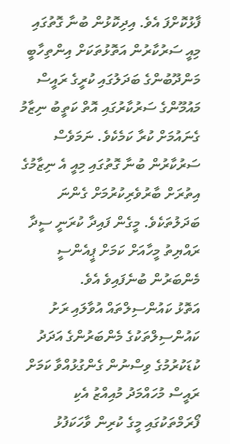ފާޅުކޮށްފަ އެވެ. އިދިކޮޅުން ބުނާ ގޮތުގައި މިއީ ސަރުކާރުން އަތޮޅުތަކަށް އިންތިހާބީ މަންދޫބުންގެ ބަދަލުގައި ކުރީގެ ރައީސް މައުމޫންގެ ސަރުކާރުގައި އޮތް ކަތީބު ނިޒާމު ގެނައުމަށް ކުރާ ކަމެކެވެ. ނަމަވެސް ސަރުކާރުން ބުނާ ގޮތުގައި މިއީ އެ ނިޒާމުގެ އިތުރަށް ބާރުވެރިކުރުމަށް ގެންނަ ބަދަލުތަކެވެ. މީގެން ފައިދާ ކުރަނީ ސީދާ ރައްޔިތު މީހާއަށް ކަމަށް ޕީއެންސީ މެންބަރުން ބުނެފައިވެ އެވެ.
އަތޮޅު ކައުންސިލްތައް އުވާލައި ރަށު ކައުންސިލްތަކުގެ މެންބަރުންގެ އަދަދު ކުޑަކުރުމުގެ ވިސްނުން ގެންގުޅުއްވާ ކަމަށް ރައީސް މުހައްމަދު މުއިއްޒު އެކި ފޯރަމްތަކުގައި މީގެ ކުރިން ވާހަކަފުޅު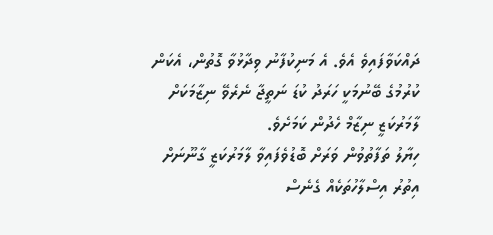ދައްކަވާފައިވެ އެވެ. އެ މަނިކުފާނު ވިދާޅުވާ ގޮތުން، އެކަން ކުރުމުގެ ބޭނުމަކީ ހަރަދު ކުޑަ ނަތީޖާ ނެރެވޭ ނިޒާމަކަށް ލާމަރުކަޒީ ނިޒާމް ހެދުން ކަމަށެވެ.
ހިޔާލު ތަފާތުވުން ވަރަށް ބޮޑުވެފައިވާ ލާމަރުކަޒީ ގާނޫނަށް އިތުރު އިސްލާހުތަކެއް ގެނެސް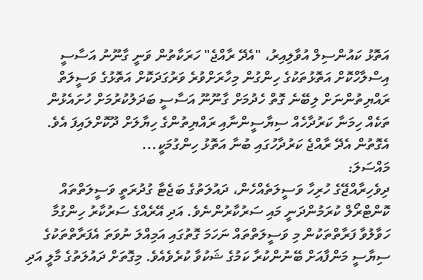އަތޮޅު ކައުންސިލް އުވާލިއިރު، "އެދޭ ރާއްޖެ" ހަރަކާތުން ވަނީ ގާނޫނު އަސާސީ އިސްލާހްކޮށް އަތޮޅުތަކުގެ ހިންގުން މިހާރަށްވުރެ ވަރުގަދަކޮށް އަތޮޅުގެ ވަސީލަތް ރައްޔިތުންނަށް ލިބޭނެ ގޮތް ހެދުމަށް ގާނޫނޫ އަސާސީ ބަދަލުކުރުމަށް ހުށައެޅުން ތަކެއް ހިމަނާ ކަރުދާހެއް ސިޔާސީންނާއި ރައްޔިތުންގެ ހިޔާލަށް ދޫކޮށްލައިފަ އެވެ. އެގޮތުން އެދޭ ރާއްޖެ ކަރުދާހުގައި ބުނާ އަތޮޅު ހިންގުމަކީ...
މައްސަލަ:
ދިވެހިރާއްޖޭގެ ހުރިހާ ވަސީލަތެއްހެން، ދައުލަތުގެ ބަޖެޓާ ގުދުރަތީ ވަސީލަތްތައް ކޮންޓްރޯލް ކުރަމުންދަނީ މައި ސަރުކާރުންނެވެ. އަދި އޭރެއްގެ ސަރުކާރު ހިންގުމާ ހަވާލުވާ ފަރާތްތަކުން މި ވަސީލަތްތައް ނަހަމަ ގޮތުގައި އަމިއްލަ ނުވަތަ އެފަރާތްތަކުގެ ސިޔާސީ މަންފާއަށް ބޭނުންކުރާ ކަމުގެ ޝަކުވާ ކުރެވެއެވެ. މިގޮތަށް ދައުލަތުގެ މާލީ އަދި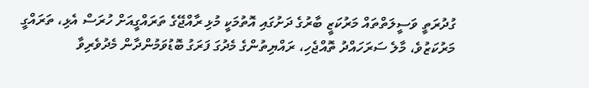ގުދުރަތީ ވަސީލަތްތައް މަރުކަޒީ ބާރުގެ ދަށުގައި އޮތުމަކީ މުޅި ރާއްޖޭގެ ތަރައްގީއަށް ހުރަސް އެޅި، ތަރައްގީ މަރުކަޒުވެ، މާލެ ސަރަހައްދު ތޮއްޖެހި، ރައްޔިތުންގެ މެދުގަ ފަރަގު ބޮޑުވަމުންދާން މެދުވެރިވާ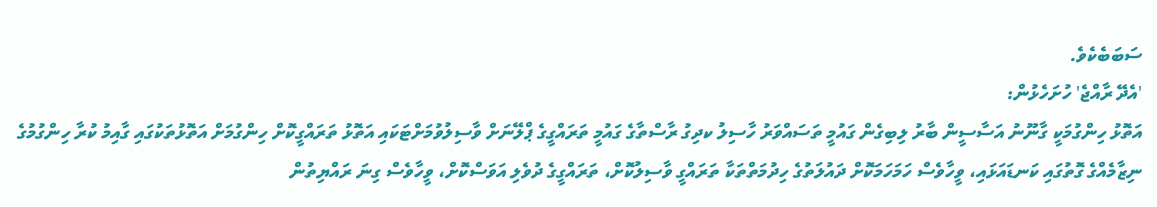ސަބަބެކެވެ.
'އެދޭ ރާއްޖެ' ހުށަހެޅުން:
އަތޮޅު ހިންގުމަކީ ގާނޫނު އަސާސީން ބާރު ލިބިގެން ގައުމީ ތަސައްވަރު ހާސިލު ކދިގު ރާސްތާގެ ގައުމީ ތަރައްގީގެ ޕްލޭނަށް ވާސިލުވުމަށްޓަކައި އަތޮޅު ތަރައްގީކޮށް ހިންގުމަށް އަތޮޅުތަކުގައި ގާއިމު ކުރާ ހިންގުމުގެ ނިޒާމެއްގެ ގޮތުގައި ކަނޑައަޅައި، ވީހާވެސް ހަމަހަމަކޮށް ދައުލަތުގެ ހިދުމަތްތަކާ ތަރައްގީ ވާސިލުކޮށް، ތަރައްގީގެ ދުވެލި އަވަސްކޮށް، ވީހާވެސް ގިނަ ރައްޔިތުން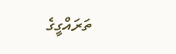ތަރައްގީގެ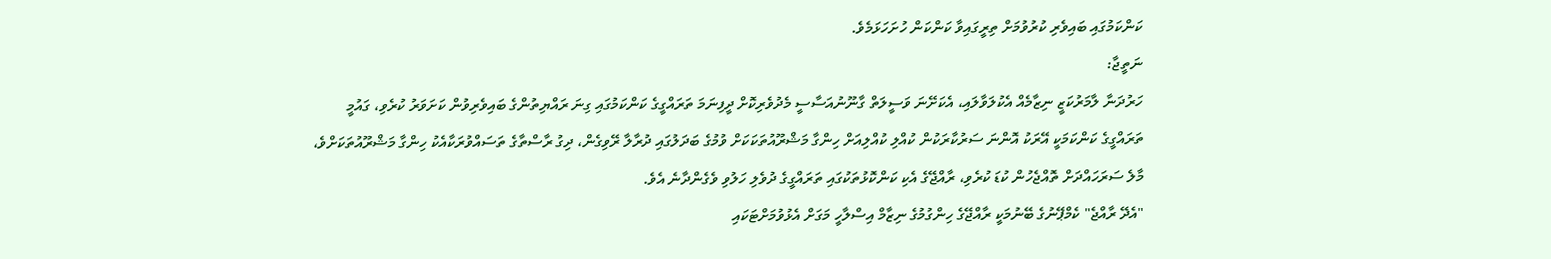ކަންކަމުގައި ބައިވެރި ކުރުވުމަށް ތިރީގައިވާ ކަންކަން ހުށަހަޅަމެވެ.
ނަތީޖާ:
ހަރުދަނާ ލާމަރުކަޒީ ނިޒާމެއް އެކުލަވާލައި، އެކަށޭނަ ވަސީލަތް ގާނޫނުއަސާސީ މެދުވެރިކޮށް ދީފިނަމަ ތަރައްގީގެ ކަންކަމުގައި ގިނަ ރައްޔިތުންގެ ބައިވެރިވުން ކަށަވަރު ކުރެވި، ގައުމީ ތަރައްގީގެ ކަންކަމަކީ އޭރަކު އޮންނަ ސަރުކާރަކުން ކުއްލި ކުއްލިއަށް ހިންގާ މަޝްރޫއުތަކަކަށް ވުމުގެ ބަދަލުގައި ދުރާލާ ރޭވިގެން، ދިގު ރާސްތާގެ ތަސައްވުރަކާއެކު ހިންގާ މަޝްރޫއުތަކަށްވެ، މާލެ ސަރަހައްދަށް ތޮއްޖެހުން ކުޑަ ކުރެވި، ރާއްޖޭގެ އެކި ކަންކޮޅުތަކުގައި ތަރައްގީގެ ދުވެލި ހަލުވި ވެގެންދާނެ އެވެ.
"އެދޭ ރާއްޖެ" ކެމްޕޭނުގެ ބޭނުމަކީ ރާއްޖޭގެ ހިންގުމުގެ ނިޒާމް އިސްލާހީ މަގަށް އެޅުވުމަށްޓަކައި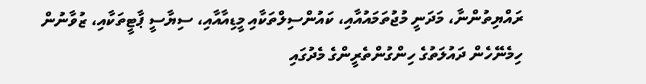ރައްޔިތުންނާ، މަދަނީ މުޖުތަމައުއާއި، ކައުންސިލްތަކާއި މީޑިއާއާއި، ސިޔާސީ ޕާޓީތަކާއި، ޒުވާނުން ހިމެނޭހެން ދައުލަތުގެ ހިންގުންތެރީންގެ މެދުގައި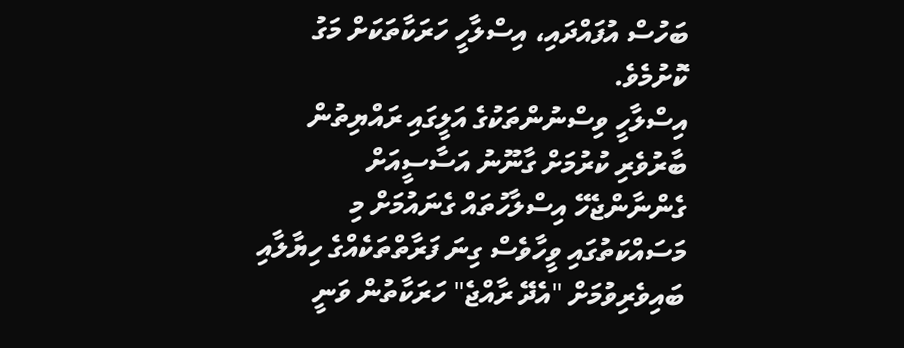ބަހުސް އުފައްދައި، އިސްލާހީ ހަރަކާތަކަށް މަގު ކޮށުމެވެ.
އިސްލާހީ ވިސްނުންތަކުގެ އަލީގައި ރައްޔިތުން ބާރުވެރި ކުރުމަށް ގާނޫނު އަސާސީއަށް ގެންނާންޖެހޭ އިސްލާހުތައް ގެނައުމަށް މި މަސައްކަތުގައި ވީހާވެސް ގިނަ ފަރާތްތަކެއްގެ ހިޔާލާއި ބައިވެރިވުމަށް "އެދޭ ރާއްޖެ" ހަރަކާތުން ވަނީ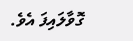ގޮވާލައިފަ އެވެ.